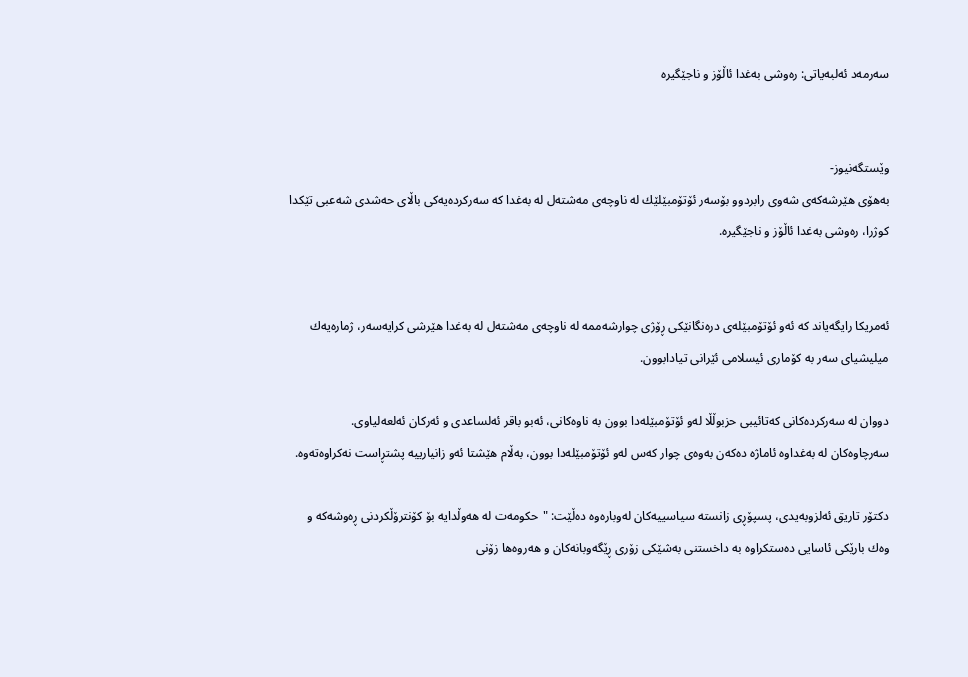سه‌رمه‌د ئه‌لبه‌یاتی: ره‌وشی به‌غدا ئاڵۆز و ناجێگیره‌


وێستگه‌نیوز-
به‌هۆی هێرشه‌كه‌ی شه‌وی رابردوو بۆسه‌ر ئۆتۆمبێلێك له‌ ناوچه‌ی مه‌شته‌ل له‌ به‌غدا كه‌ سه‌ركرده‌یه‌كی باڵای حه‌شدی شه‌عبی تێكدا كوژرا، ره‌وشی به‌غدا ئاڵۆز و ناجێگیره‌.


ئه‌مریكا رایگه‌یاند كه‌ ئه‌و ئۆتۆمبێله‌ی دره‌نگانێكی ڕۆژی چوارشه‌ممه‌ له‌ ناوچه‌ی مه‌شته‌ل له‌ به‌غدا هێرشی كرایه‌سه‌ر، ژماره‌یه‌ك میلیشیای سه‌ر به‌ كۆماری ئیسلامی ئێرانی تیادابوون.

دووان له‌ سه‌ركرده‌كانی كه‌تائیبی حزبوڵڵا له‌و ئۆتۆمبێله‌دا بوون به‌ ناوه‌كانی، ئه‌بو باقر ئه‌لساعدی و ئه‌ركان ئه‌لعه‌لیاوی.
سه‌رچاوه‌كان له‌ به‌غداوه‌ ئاماژه‌ ده‌كه‌ن به‌وه‌ی چوار كه‌س له‌و ئۆتۆمبێله‌دا بوون، به‌ڵام هێشتا ئه‌و زانیارییه‌ پشتڕاست نه‌كراوه‌ته‌وه‌.

دكتۆر تاریق ئه‌لزوبه‌یدی، پسپۆڕی زانسته‌ سیاسییه‌كان له‌وباره‌وه‌ ده‌ڵێت: "حكومه‌ت له‌ هه‌وڵدایه‌ بۆ كۆنترۆڵكردنی ڕه‌وشه‌كه‌ و وه‌ك بارێكی ئاسایی ده‌ستكراوه‌ به‌ داخستنی به‌شێكی زۆری ڕێگه‌وبانه‌كان و هه‌روه‌ها زۆنی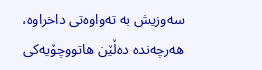سه‌وزیش به‌ ته‌واوه‌تی داخراوه‌، هه‌رچه‌نده‌ ده‌ڵێن هاتووچۆیه‌كی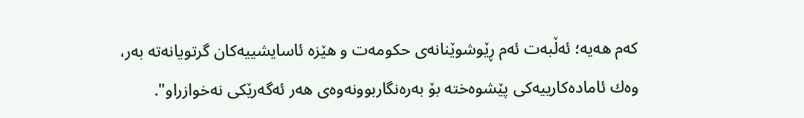كه‌م هه‌یه‌؛ ئه‌ڵبه‌ت ئه‌م ڕێوشوێنانه‌ی حكومه‌ت و هێزه‌ ئاسایشییه‌كان گرتویانه‌ته‌ به‌ر، وه‌ك ئاماده‌كارییه‌كی پێشوه‌خته‌ بۆ به‌ره‌نگاربوونه‌وه‌ی هه‌ر ئه‌گه‌رێكی نه‌خوازراو".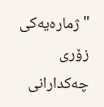"ژماره‌یه‌كی زۆری چه‌كدارانی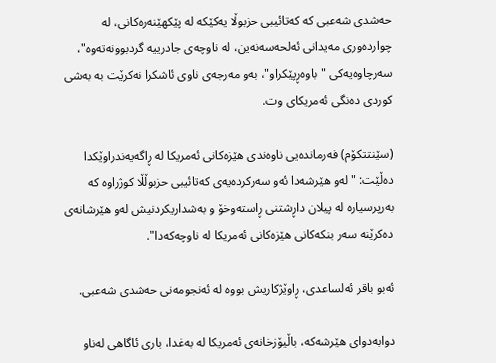حه‌شدی شه‌عبی كه‌ كه‌تائیبی حزبوڵا یه‌كێكه‌ له‌ پێكهێنه‌ره‌كانی، له‌ چوارده‌وری مه‌یدانی ئه‌لحه‌سه‌نه‌ین، له‌ ناوچه‌ی جادرییه‌ گردبوونه‌ته‌وه‌"، سه‌رچاوه‌یه‌كی "باوه‌ڕپێكراو"، به‌و مه‌رجه‌ی ناوی ئاشكرا نه‌كرێت به‌ به‌شی كوردی ده‌نگی ئه‌مریكای وت.

(سێنتتكۆم) فه‌رمانده‌یی ناوه‌ندی هێزه‌كانی ئه‌مریكا له‌ ڕاگه‌یه‌ندراوێكدا ده‌ڵێت: "له‌و هێرشه‌دا ئه‌و سه‌ركرده‌یه‌ی كه‌تائیبی حزبوڵڵا كوژراوه‌ كه‌ به‌رپرسیاره‌ له‌ پیلان داڕشتنی ڕاسته‌وخۆ و به‌شداریكردنیش له‌و هێرشانه‌ی ده‌كرێنه‌ سه‌ر بنكه‌كانی هێزه‌كانی ئه‌مریكا له‌ ناوچه‌كه‌دا".

ئه‌بو باقر ئه‌لساعدی، ڕاوێژكاریش بووه‌ له‌ ئه‌نجومه‌نی حه‌شدی شه‌عبی.

دوابه‌دوای هێرشه‌كه‌، باڵیۆزخانه‌ی ئه‌مریكا له‌ به‌غدا، باری ئاگاهی له‌ناو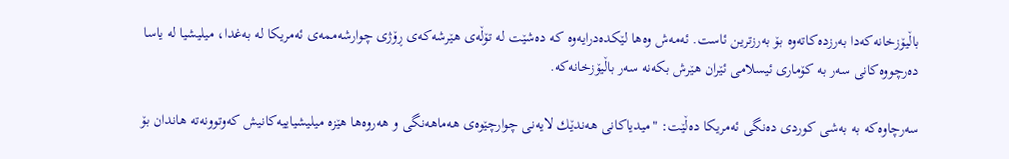باڵیۆزخانه‌كه‌دا به‌رزده‌كاته‌وه‌ بۆ به‌رزترین ئاست. ئه‌مه‌ش وه‌ها لێكده‌درایه‌وه‌ كه‌ ده‌شێت له‌ تۆڵه‌ی هێرشه‌كه‌ی ڕۆژی چوارشه‌ممه‌ی ئه‌مریكا له‌ به‌غدا، میلیشیا له‌ یاسا ده‌رچووه‌كانی سه‌ر به‌ كۆماری ئیسلامی ئێران هێرش بكه‌نه‌ سه‌ر باڵیۆزخانه‌كه‌.

سه‌رچاوه‌كه‌ به‌ به‌شی كوردی ده‌نگی ئه‌مریكا ده‌ڵێت: "میدیاكانی هه‌ندێك لایه‌نی چوارچێوه‌ی هه‌ماهه‌نگی و هه‌روه‌ها هێزه‌ میلیشیاییه‌كانیش كه‌وتوونه‌ته‌ هاندان بۆ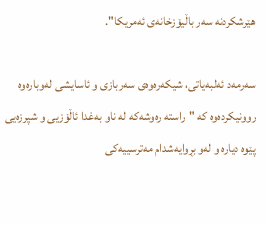هێرشكردنه‌ سه‌ر باڵیۆزخانه‌ی ئه‌مریكا".

سه‌رمه‌د ئه‌لبه‌یاتی، شیكه‌ره‌وه‌ی سه‌ربازی و ئاسایشی له‌وباره‌وه‌ روونیكرده‌وه‌ كه‌ "راسته‌ ره‌وشه‌كه‌ له‌ ناو به‌غدا ئاڵۆزیی و شپرزه‌یی پێوه‌ دیاره‌ و له‌و بڕوایه‌شدام مه‌ترسییه‌كی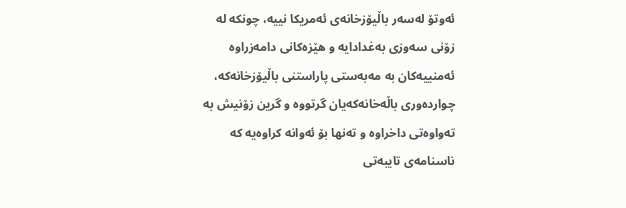ئه‌وتۆ له‌سه‌ر باڵیۆزخانه‌ی ئه‌مریكا نییه‌، چونكه‌ له‌ زۆنی سه‌وزی به‌غدادایه‌ و هێزه‌كانی دامه‌زراوه‌ ئه‌منییه‌كان به‌ مه‌به‌ستی پاراستنی باڵیۆزخانه‌كه‌، چوارده‌وری باڵه‌خانه‌كه‌یان گرتووه‌ و گرین زۆنیش به‌ ته‌واوه‌تی داخراوه‌ و ته‌نها بۆ ئه‌وانه‌ كراوه‌یه‌ كه‌ ناسنامه‌ی تایبه‌تی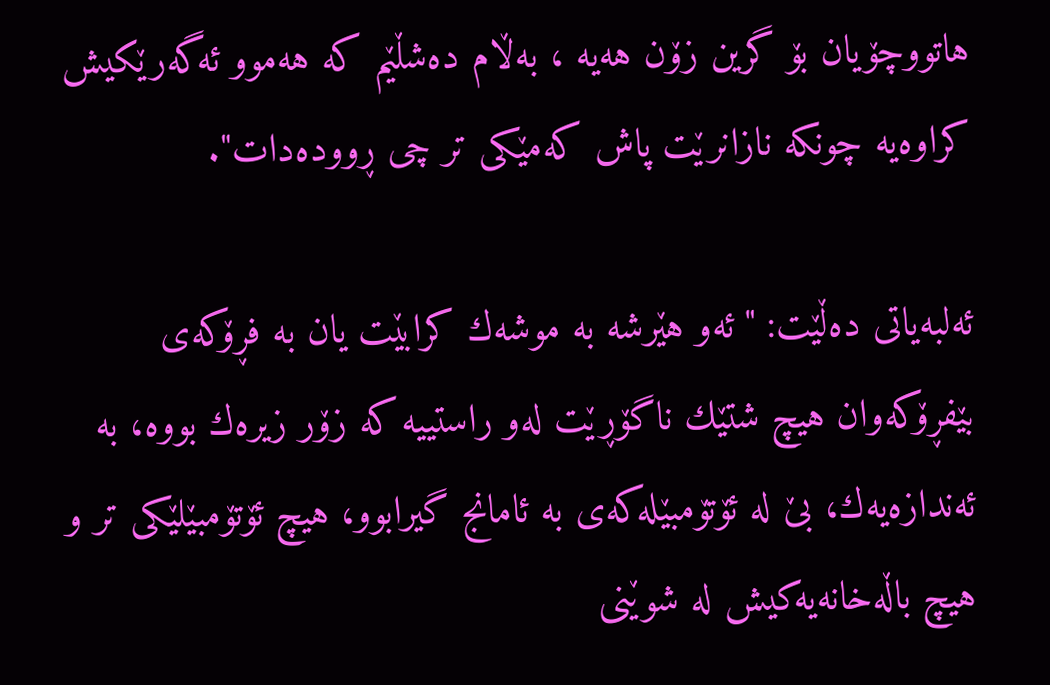هاتووچۆیان بۆ گرین زۆن هه‌یه‌ ، به‌ڵام ده‌شڵێم كه‌ هه‌موو ئه‌گه‌رێكیش كراوه‌یه‌ چونكه‌ نازانرێت پاش كه‌مێكی تر چی ڕووده‌دات".

ئه‌لبه‌یاتی ده‌ڵێت: "ئه‌و هێرشه‌ به‌ موشه‌ك كرابێت یان به‌ فڕۆكه‌ی بێفڕۆكه‌وان هیچ شتێك ناگۆڕێت له‌و راستییه‌ كه‌ زۆر زیره‌ك بووه‌، به‌ ئه‌ندازه‌یه‌ك، بێ له‌ ئۆتۆمبێله‌كه‌ی به‌ ئامانج گیرابوو، هیچ ئۆتۆمبێلێكی تر و هیچ باڵه‌خانه‌یه‌كیش له‌ شوێنی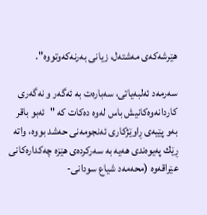هێرشه‌كه‌ی مه‌شته‌ل، زیانی به‌رنه‌كه‌وتووه‌".

سه‌رمه‌د ئه‌لبه‌یاتی، سه‌باره‌ت به‌ ئه‌گه‌ر و نه‌گه‌ری كاردانه‌وه‌كانیش باس له‌وه‌ ده‌كات كه‌ "ئه‌بو باقر به‌و پێیه‌ی ڕاوێژكاری ئه‌نجومه‌نی حه‌شد بووه‌، واته‌ ڕێك په‌یوه‌ندی هه‌یه‌ به‌ سه‌ركرده‌ی هێزه‌ چه‌كداره‌كانی عێراقه‌وه‌ (محه‌مه‌د شیاع سودانی-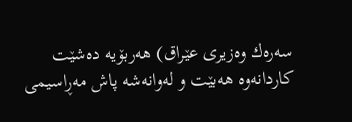سه‌ره‌ك وه‌زیری عێراق) هه‌ربۆیه‌ ده‌شێت كاردانه‌وه‌ هه‌بێت و له‌وانه‌شه‌ پاش مه‌ڕاسیمی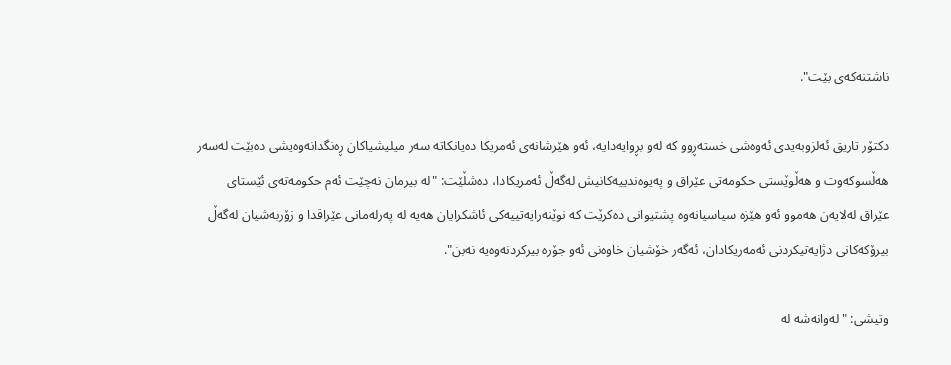ناشتنه‌كه‌ی بێت".

دكتۆر تاریق ئه‌لزوبه‌یدی ئه‌وه‌شی خسته‌ڕوو كه‌ له‌و بڕوایه‌دایه‌، ئه‌و هێرشانه‌ی ئه‌مریكا ده‌یانكاته‌ سه‌ر میلیشیاكان ڕه‌نگدانه‌وه‌یشی ده‌بێت له‌سه‌ر هه‌ڵسوكه‌وت و هه‌ڵوێستی حكومه‌تی عێراق و په‌یوه‌ندییه‌كانیش له‌گه‌ڵ ئه‌مریكادا، ده‌شڵێت: "له‌ بیرمان نه‌چێت ئه‌م حكومه‌ته‌ی ئێستای عێراق له‌لایه‌ن هه‌موو ئه‌و هێزه‌ سیاسیانه‌وه‌ پشتیوانی ده‌كرێت كه‌ نوێنه‌رایه‌تییه‌كی ئاشكرایان هه‌یه‌ له‌ په‌رله‌مانی عێراقدا و زۆربه‌شیان له‌گه‌ڵ بیرۆكه‌كانی دژایه‌تیكردنی ئه‌مه‌ریكادان، ئه‌گه‌ر خۆشیان خاوه‌نی ئه‌و جۆره‌ بیركردنه‌وه‌یه‌ نه‌بن".

وتیشی: "له‌وانه‌شه‌ له‌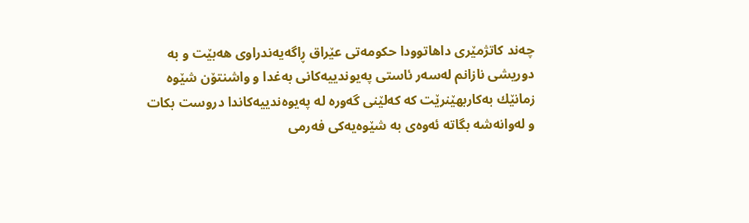چه‌ند كاتژمێری داهاتوودا حكومه‌تی عێراق ڕاگه‌یه‌ندراوی هه‌بێت و به‌ دوریشی نازانم له‌سه‌ر ئاستی په‌یوندییه‌كانی به‌غدا و واشنتۆن شێوه‌ زمانێك به‌كاربهێنرێت كه‌ كه‌لێنی گه‌وره‌ له‌ په‌یوه‌ندییه‌كاندا دروست بكات و له‌وانه‌شه‌ بگاته‌ ئه‌وه‌ی به‌ شێوه‌یه‌كی فه‌رمی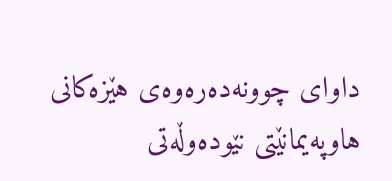داوای چوونه‌ده‌ره‌وه‌ی هێزه‌كانی هاوپه‌یمانێتی نێوده‌وڵه‌تی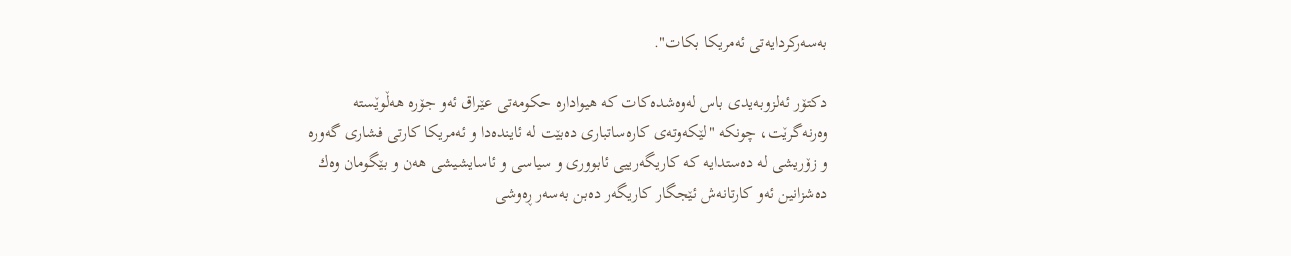به‌سه‌ركردایه‌تی ئه‌مریكا بكات".

دكتۆر ئه‌لزوبه‌یدی باس له‌وه‌شده‌كات كه‌ هیواداره‌ حكومه‌تی عێراق ئه‌و جۆره‌ هه‌ڵوێسته‌ وه‌رنه‌گرێت، چونكه‌ "لێكه‌وته‌ی كاره‌ساتباری ده‌بێت له‌ ئاینده‌دا و ئه‌مریكا كارتی فشاری گه‌وره‌ و زۆریشی له‌ ده‌ستدایه‌ كه‌ كاریگه‌رییی ئابووری و سیاسی و ئاسایشیشی هه‌ن و بێگومان وه‌ك ده‌شزانین ئه‌و كارتانه‌ش ئێجگار كاریگه‌ر ده‌بن به‌سه‌ر ڕه‌وشی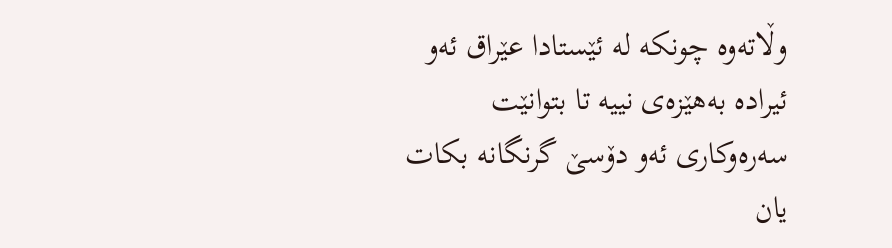وڵاته‌وه‌ چونكه‌ له‌ ئێستادا عێراق ئه‌و ئیراده‌ به‌هێزه‌ی نییه‌ تا بتوانێت سه‌ره‌وكاری ئه‌و دۆسێ گرنگانه‌ بكات یان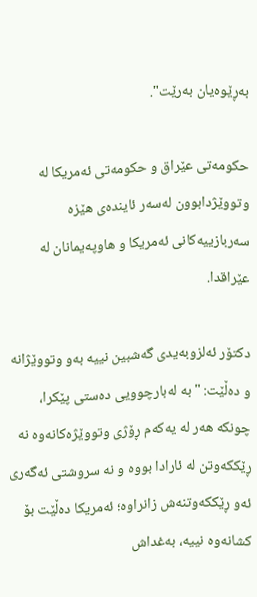به‌ڕێوه‌یان به‌رێت".

حكومه‌تی عێراق و حكومه‌تی ئه‌مریكا له‌ وتووێژدابوون له‌سه‌ر ئاینده‌ی هێزه‌ سه‌ربازییه‌كانی ئه‌مریكا و هاوپه‌یمانان له‌ عێراقدا.

دكتۆر ئه‌لزوبه‌یدی گه‌شبین نییه‌ به‌و وتووێژانه‌ و ده‌ڵێت: "به‌ له‌بارچوویی ده‌ستی پێكرا، چونكه‌ هه‌ر له‌ یه‌كه‌م ڕۆژی وتووێژه‌كانه‌وه‌ نه‌ ڕێككه‌وتن له‌ ئارادا بووه‌ و نه‌ سروشتی ئه‌گه‌ری ئه‌و ڕێككه‌وتنه‌ش زانراوه‌؛ ئه‌مریكا ده‌ڵێت بۆ كشانه‌وه‌ نییه‌، به‌غداش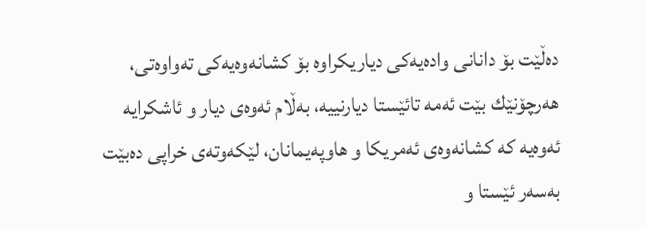ده‌ڵێت بۆ دانانی واده‌یه‌كی دیاریكراوه‌ بۆ كشانه‌وه‌یه‌كی ته‌واوه‌تی، هه‌رچۆنێك بێت ئه‌مه‌ تائێستا دیارنییه‌، به‌ڵام ئه‌وه‌ی دیار و ئاشكرایه‌ ئه‌وه‌یه‌ كه‌ كشانه‌وه‌ی ئه‌مریكا و هاوپه‌یمانان، لێكه‌وته‌ی خراپی ده‌بێت به‌سه‌ر ئێستا و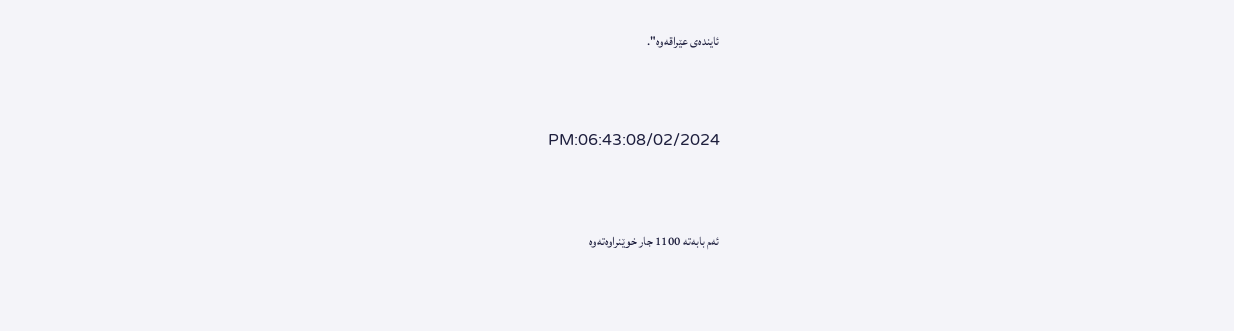ئاینده‌ی عێراقه‌وه‌".


PM:06:43:08/02/2024


ئه‌م بابه‌ته 1100 جار خوێنراوه‌ته‌وه‌‌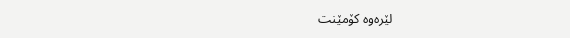لێرەوە کۆمێنت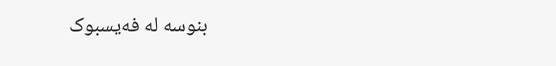بنوسە لە فەیسبوک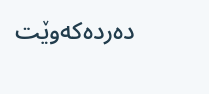دەردەکەوێت